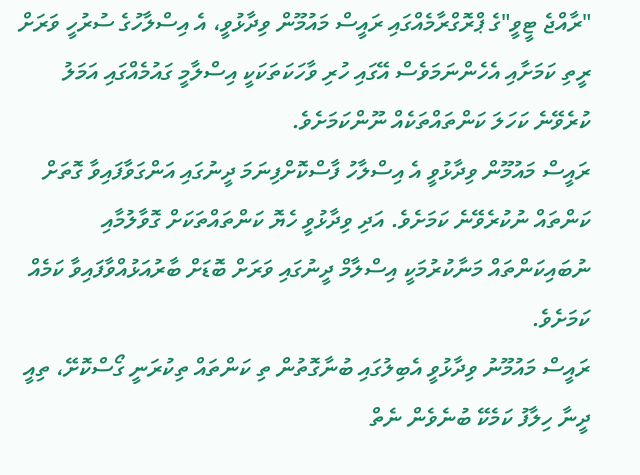"ރާއްޖެ ޓީވީ"ގެ ޕްރޮގްރާމެއްގައި ރައީސް މައުމޫން ވިދާޅުވީ، އެ އިސްލާހުގެ ސުރުހީ ވަރަށް ރީތި ކަމަށާއި އެހެންނަމަވެސް އޭގައި ހުރި ވާހަކަތަކަކީ އިސްލާމީ ގައުމެއްގައި އަމަލު ކުރެވޭނެ ކަހަލަ ކަންތައްތަކެއް ނޫންކަމަށެވެ.
ރައީސް މައުމޫން ވިދާޅުވީ އެ އިސްލާހު ފާސްކޮށްފިނަމަ ދީނުގައި އަންގަވާފައިވާ ގޮތަށް ކަންތައް ނުކުރެވޭނެ ކަމަށެވެ. އަދި ވިދާޅުވީ ހެޔޮ ކަންތައްތަކަށް ގޮވާލުމާއި ނުބައިކަންތައް މަނާކުރުމަކީ އިސްލާމް ދީނުގައި ވަރަށް ބޮޑަށް ބާރުއަޅުއްވާފައިވާ ކަމެއް ކަމަށެވެ.
ރައީސް މައުމޫނު ވިދާޅުވީ އެބިލުގައި ބުނާގޮތުން ތި ކަންތައް ތިކުރަނީ ގޯސްކޮށޭ، ތިއީ ދީނާ ހިލާފު ކަމެކޭ ބުނެވެން ނެތް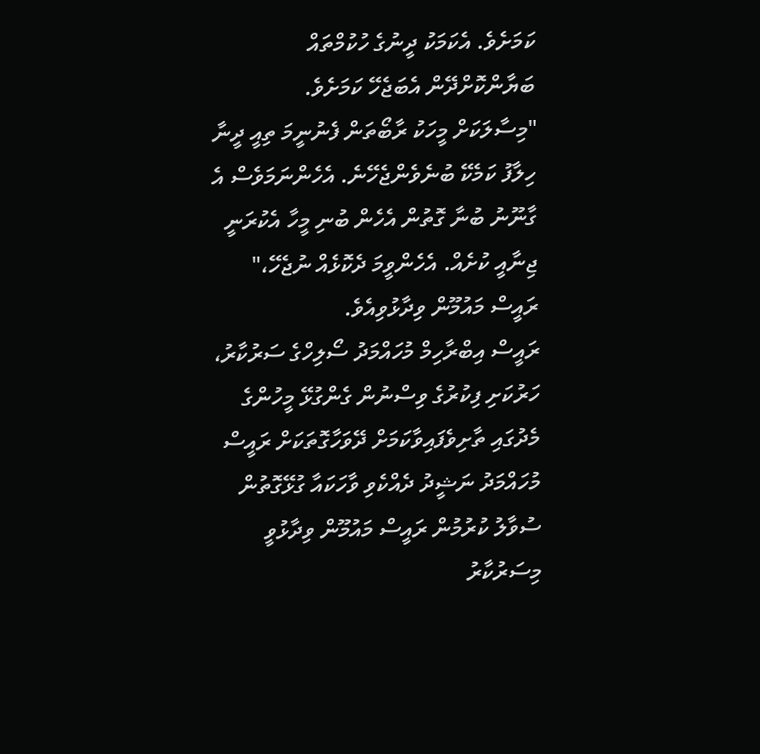ކަމަށެވެ. އެކަމަކު ދީނުގެ ހުކުމްތައް ބަޔާންކޮށްދޭން އެބަޖެހޭ ކަމަށެވެ.
"މިސާލަކަށް މީހަކު ރާބޯތަން ފެނުނީމަ ތިއީ ދީނާ ހިލާފު ކަމެކޭ ބުނެވެންޖެހޭނެ. އެހެންނަމަވެސް އެ ގާނޫނު ބުނާ ގޮތުން އެހެން ބުނި މީހާ އެކުރަނީ ޖިނާއީ ކުށެއް. އެހެންވީމަ ދެކޮޅެއް ނުޖެހޭ،" ރައީސް މައުމޫން ވިދާޅުވިއެވެ.
ރައީސް އިބްރާހިމް މުހައްމަދު ސޯލިހްގެ ސަރުކާރު، ހަރުކަށި ފިކުރުގެ ވިސްނުން ގެންގުޅޭ މީހުންގެ މެދުގައި ތާށިވެފައިވާކަމަށް ދޭވަހާގޮތަކަށް ރައީސް މުހައްމަދު ނަޝީދު ދެއްކެވި ވާހަކައާ ގުޅޭގޮތުން ސުވާލު ކުރުމުން ރައީސް މައުމޫން ވިދާޅުވީ މިސަރުކާރު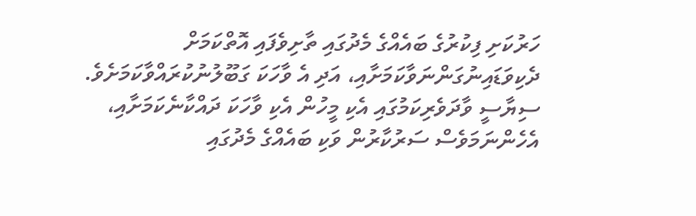ހަރުކަށި ފިކުރުގެ ބައެއްގެ މެދުގައި ތާށިވެފައި އޮތްކަމަށް ދެކިވަޑައިނުގަންނަވާކަމަށާއި، އަދި އެ ވާހަކަ ގަބޫލުނުކުރައްވާކަމަށެވެ.
ސިޔާސީ ވާދަވެރިކަމުގައި އެކި މީހުން އެކި ވާހަކަ ދައްކާނެކަމަށާއި، އެހެންނަމަވެސް ސަރުކާރުން ވަކި ބައެއްގެ މެދުގައި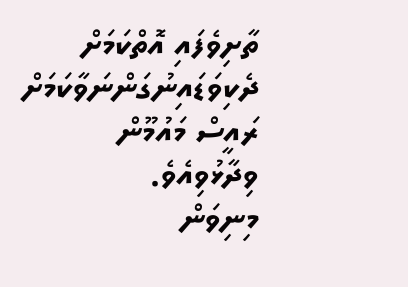ތާށިވެފައި އޮތްކަމަށް ދެކިވަޑައިނުގަންނަވާކަމަށް ރައީސް މައުމޫން ވިދާޅުވިއެވެ.
މިނިވަން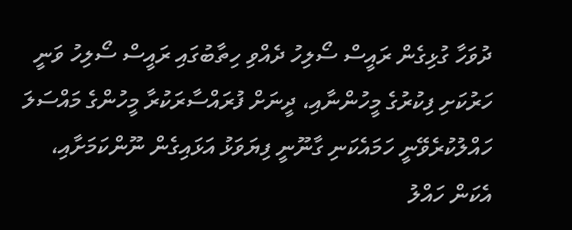ދުވަހާ ގުޅިގެން ރައީސް ސޯލިހު ދެއްވި ހިތާބުގައި ރައީސް ސޯލިހު ވަނީ ހަރުކަށި ފިކުރުގެ މީހުންނާއި، ދީނަށް ފުރައްސާރަކުރާ މީހުންގެ މައްސަލަ ހައްލުކުރެވޭނީ ހަމައެކަނި ގާނޫނީ ފިޔަވަޅު އަޅައިގެން ނޫންކަމަށާއި، އެކަން ހައްލު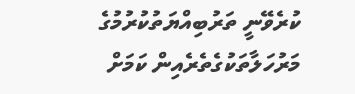ކުރެވޭނީ ތަރުބިއްޔަތުކުރުމުގެ މަރުހަލާތަކުގެތެރެއިން ކަމަށް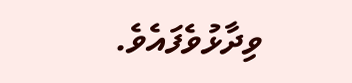ވިދާޅުވެފައެވެ.